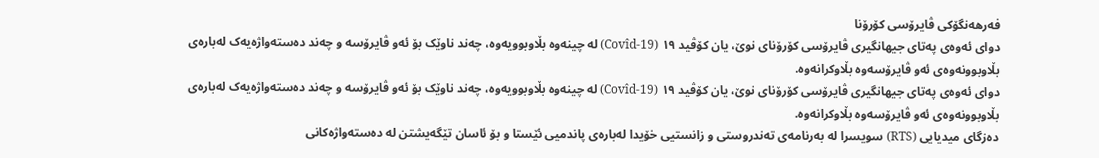فەرهەنگۆکی ڤایرۆسی کۆرۆنا
دواى ئەوەی پەتای جیهانگیری ڤایرۆسی کۆرۆنای نوێ، یان کۆڤید ١٩ (Covîd-19) لە چینەوە بڵاوبوویەوە، چەند ناوێک بۆ ئەو ڤایرۆسە و چەند دەستەواژەیەک لەبارەى بڵاوبوونەوەى ئەو ڤایرۆسەوە بڵاوکرانەوە.
دواى ئەوەی پەتای جیهانگیری ڤایرۆسی کۆرۆنای نوێ، یان کۆڤید ١٩ (Covîd-19) لە چینەوە بڵاوبوویەوە، چەند ناوێک بۆ ئەو ڤایرۆسە و چەند دەستەواژەیەک لەبارەى بڵاوبوونەوەى ئەو ڤایرۆسەوە بڵاوکرانەوە.
دەزگای میدیایی (RTS) سویسرا لە بەرنامەی تەندروستی و زانستیی خۆیدا لەبارەى پاندمیی ئێستا و بۆ ئاسان تێگەیشتن لە دەستەواژەکانى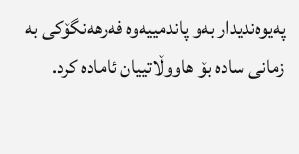پەیوەندیدار بەو پاندمییەوە فەرهەنگۆکی بە زمانی سادە بۆ هاووڵاتییان ئامادە کرد.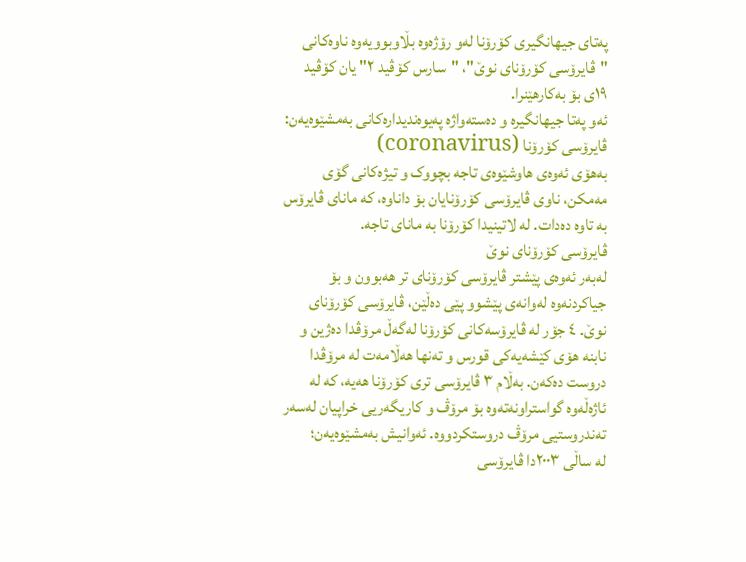پەتای جیهانگیری کۆرۆنا لەو رۆژەوە بڵاوبوویەوە ناوەکانى "ڤایرۆسی کۆرۆنای نوێ"، "سارس کۆڤید ٢" یان کۆڤید ١٩ی بۆ بەکارهێنرا.
ئەو پەتا جیهانگیرە و دەستەواژە پەیوەندیدارەکانى بەمشێوەیەن:
ڤایرۆسی کۆرۆنا (coronavirus)
بەهۆی ئەوەى هاوشێوەی تاجە بچووک و تیژەکانى گۆی مەمکن، ناوی ڤایرۆسی کۆرۆنایان بۆ داناوە، کە مانای ڤایرۆس بە تاوە دەدات. لە لاتینیدا کۆرۆنا بە مانای تاجە.
ڤایرۆسی کۆرۆنای نوێ
لەبەر ئەوەی پێشتر ڤایرۆسی کۆرۆنای تر هەبوون و بۆ جیاکردنەوە لەوانەى پێشوو پێی دەڵێن، ڤایرۆسی کۆرۆنای نوێ. ٤ جۆر لە ڤایرۆسەکانى کۆرۆنا لەگەڵ مرۆڤدا دەژین و نابنە هۆی کێشەیەکى قورس و تەنها هەڵامەت لە مرۆڤدا دروست دەکەن. بەڵام ٣ ڤایرۆسی تری کۆرۆنا هەیە، کە لە ئاژەڵەوە گواستراونەتەوە بۆ مرۆڤ و کاریگەریی خراپیان لەسەر تەندروستیی مرۆڤ دروستکردووە. ئەوانیش بەمشێوەیەن؛
لە ساڵی ٢٠٠٣دا ڤایرۆسی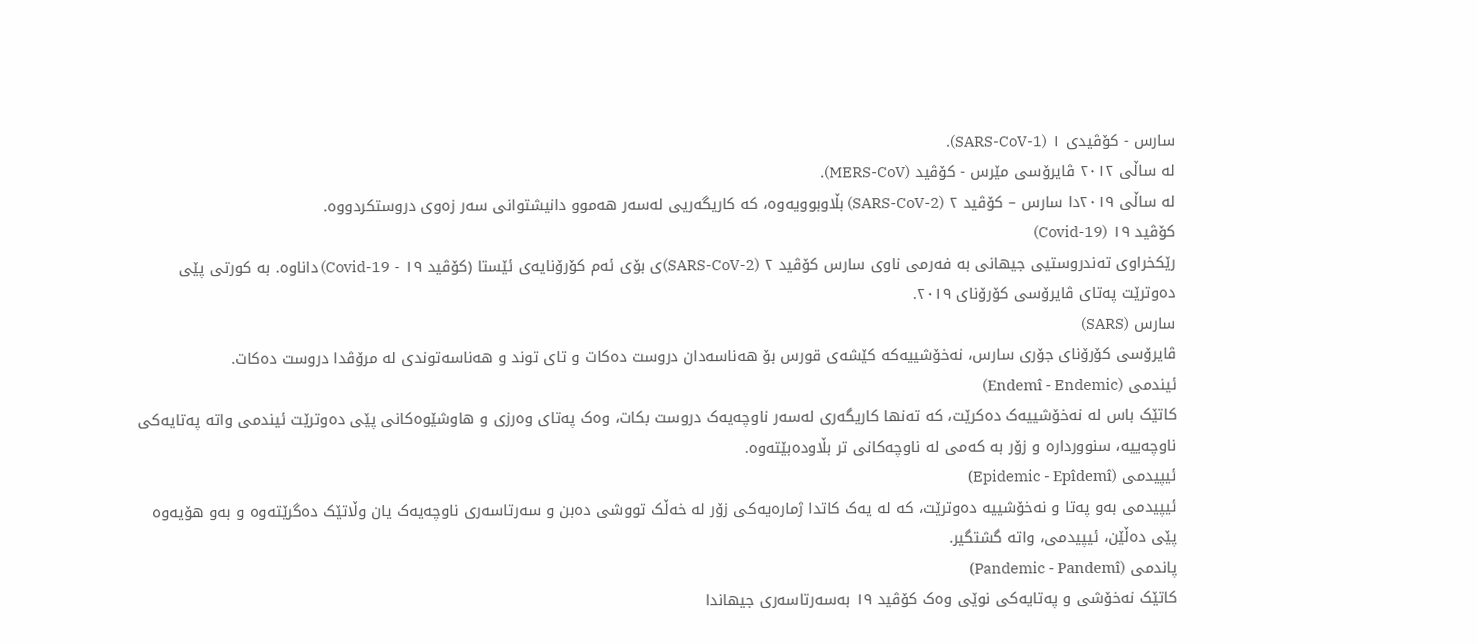سارس - کۆڤیدی ١ (SARS-CoV-1).
لە ساڵی ٢٠١٢ ڤایرۆسی مێرس - کۆڤید (MERS-CoV).
لە ساڵی ٢٠١٩دا سارس – کۆڤید ٢ (SARS-CoV-2) بڵاوبوویەوە، کە کاریگەریی لەسەر هەموو دانیشتوانی سەر زەوی دروستکردووە.
کۆڤید ١٩ (Covid-19)
رێکخراوی تەندروستیی جیهانی بە فەرمی ناوی سارس کۆڤید ٢ (SARS-CoV-2)ی بۆی ئەم کۆرۆنایەى ئێستا (کۆڤید ١٩ - Covid-19) داناوە. بە کورتی پێی دەوترێت پەتای ڤایرۆسی کۆرۆنای ٢٠١٩.
سارس (SARS)
ڤایرۆسی کۆرۆنای جۆری سارس، نەخۆشییەکە کێشەی قورس بۆ هەناسەدان دروست دەکات و تای توند و هەناسەتوندی لە مرۆڤدا دروست دەکات.
ئیندمی (Endemî - Endemic)
کاتێک باس لە نەخۆشییەک دەکرێت، کە تەنها کاریگەری لەسەر ناوچەیەک دروست بکات، وەک پەتای وەرزی و هاوشێوەکانى پێی دەوترێت ئیندمی واتە پەتایەکى ناوچەییە، سنووردارە و زۆر بە کەمی لە ناوچەکانی تر بڵاودەبێتەوە.
ئیپیدمی (Epidemic - Epîdemî)
ئیپیدمی بەو پەتا و نەخۆشییە دەوترێت، کە لە یەک کاتدا ژمارەیەکى زۆر لە خەڵک تووشی دەبن و سەرتاسەری ناوچەیەک یان وڵاتێک دەگرێتەوە و بەو هۆیەوە پێی دەڵێن، ئیپیدمی، واتە گشتگیر.
پاندمی (Pandemic - Pandemî)
کاتێک نەخۆشی و پەتایەکى نوێی وەک کۆڤید ١٩ بەسەرتاسەری جیهاندا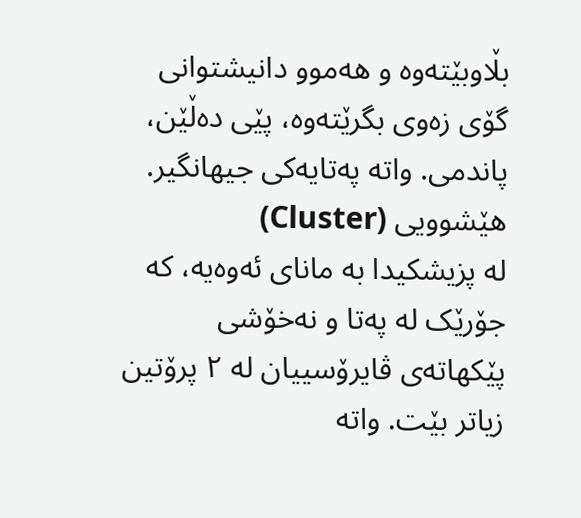بڵاوبێتەوە و هەموو دانیشتوانى گۆی زەوی بگرێتەوە، پێی دەڵێن، پاندمی. واتە پەتایەکى جیهانگیر.
هێشوویی (Cluster)
لە پزیشکیدا بە مانای ئەوەیە، کە جۆرێک لە پەتا و نەخۆشی پێکهاتەی ڤایرۆسییان لە ٢ پرۆتین زیاتر بێت. واتە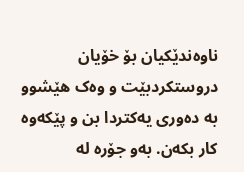ناوەندێکیان بۆ خۆیان دروستکردبێت و وەک هێشوو بە دەوری یەکتردا بن و پێکەوە کار بکەن. بەو جۆرە لە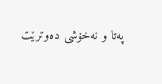پەتا و نەخۆشی دەوترێت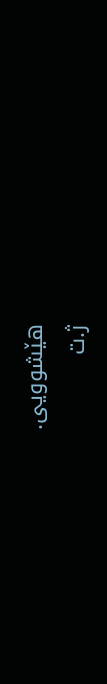هێشوویی.
ژ.ت